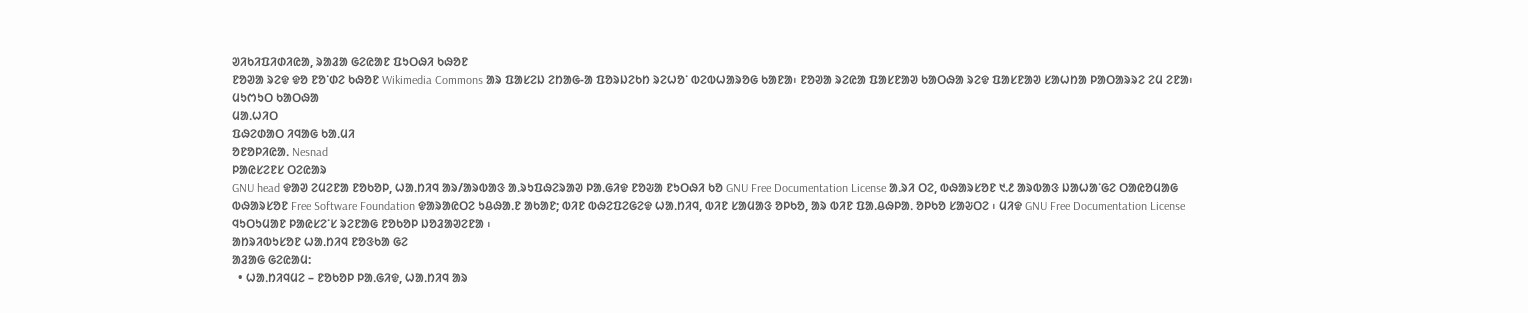ᱣᱤᱠᱤᱯᱤᱰᱤᱭᱟ, ᱨᱟᱲᱟ ᱜᱮᱭᱟᱱ ᱯᱩᱛᱷᱤ ᱠᱷᱚᱱ
ᱱᱚᱣᱟ ᱨᱮᱫ ᱫᱚ ᱱᱚᱸᱰᱮ ᱠᱷᱚᱱ Wikimedia Commons ᱟᱨ ᱯᱟᱥᱮᱡ ᱮᱴᱟᱜ-ᱟ ᱯᱚᱨᱡᱮᱠᱴ ᱨᱮᱦᱚᱸ ᱵᱮᱵᱦᱟᱨᱚᱜ ᱠᱟᱱᱟ᱾ ᱱᱚᱣᱟ ᱨᱮᱭᱟ ᱯᱟᱥᱱᱟᱣ ᱠᱟᱛᱷᱟ ᱨᱮᱫ ᱯᱟᱥᱱᱟᱣ ᱥᱟᱦᱴᱟ ᱞᱟᱛᱟᱨᱨᱮ ᱮᱢ ᱮᱱᱟ᱾
ᱢᱩᱬᱩᱛ ᱠᱟᱛᱷᱟ
ᱢᱟᱹᱦᱤᱛ
ᱯᱷᱮᱰᱟᱛ ᱤᱧᱟᱜ ᱠᱟᱹᱢᱤ
ᱚᱱᱚᱞᱤᱭᱟᱹ Nesnad
ᱞᱟᱭᱥᱮᱱᱥ ᱛᱮᱭᱟᱨ
GNU head ᱫᱟᱣ ᱮᱢᱮᱱᱟ ᱱᱚᱠᱚᱞ, ᱦᱟᱹᱴᱤᱧ ᱟᱨ/ᱟᱨᱵᱟᱝ ᱟᱹᱨᱩᱯᱷᱮᱨᱟᱣ ᱞᱟᱹᱜᱤᱫ ᱱᱚᱶᱟ ᱱᱩᱛᱷᱤ ᱠᱚ GNU Free Documentation License ᱟᱹᱨᱤ ᱛᱮ, ᱵᱷᱟᱨᱥᱚᱱ ᱑.᱒ ᱟᱨᱵᱟᱝ ᱡᱟᱦᱟᱸᱜᱮ ᱛᱟᱭᱚᱢᱟᱜ ᱵᱷᱟᱨᱥᱚᱱ Free Software Foundation ᱫᱟᱨᱟᱭᱛᱮ ᱩᱪᱷᱟᱹᱱ ᱟᱠᱟᱱ; ᱵᱤᱱ ᱵᱷᱮᱯᱮᱜᱮᱫ ᱦᱟᱹᱴᱤᱧ, ᱵᱤᱱ ᱥᱟᱢᱟᱝ ᱚᱞᱠᱚ, ᱟᱨ ᱵᱤᱱ ᱯᱟᱹᱪᱷᱞᱟᱹ ᱚᱞᱠᱚ ᱥᱟᱶᱛᱮ ᱾ ᱢᱤᱫ GNU Free Documentation License ᱧᱩᱛᱩᱢᱟᱱ ᱞᱟᱭᱥᱮᱸᱥ ᱨᱮᱱᱟᱜ ᱱᱚᱠᱚᱞ ᱡᱚᱲᱟᱣᱮᱱᱟ ᱾
ᱟᱴᱨᱤᱵᱩᱥᱚᱱ ᱦᱟᱹᱴᱤᱧ ᱱᱚᱝᱠᱟ ᱜᱮ
ᱟᱲᱟᱜ ᱜᱮᱭᱟᱢ:
  • ᱦᱟᱹᱴᱤᱧᱢᱮ – ᱱᱚᱠᱚᱞ ᱞᱟᱹᱜᱤᱫ, ᱦᱟᱹᱴᱤᱧ ᱟᱨ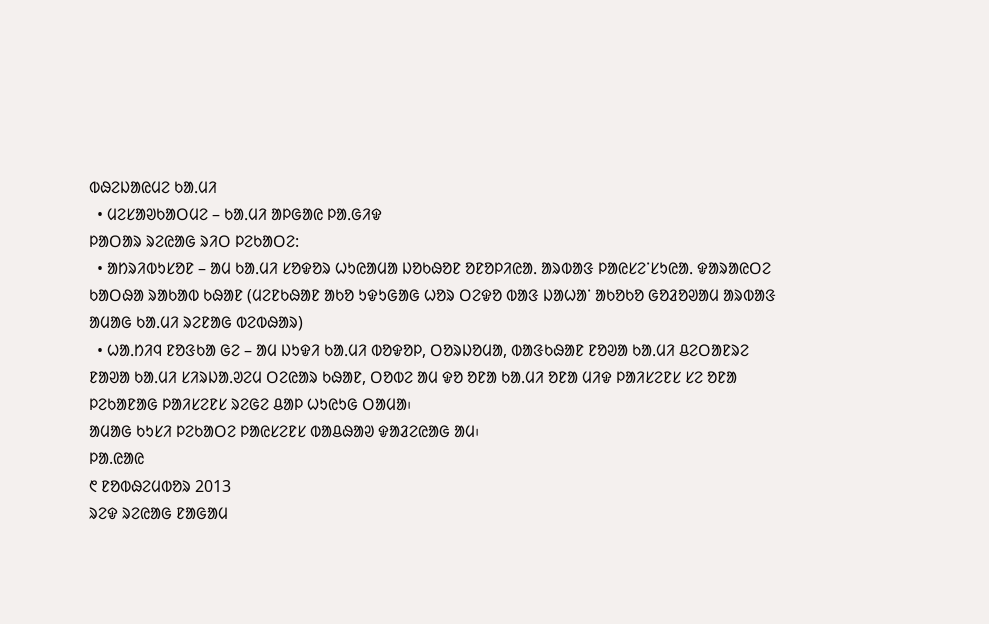ᱵᱷᱮᱡᱟᱭᱢᱮ ᱠᱟᱹᱢᱤ
  • ᱢᱮᱥᱟᱣᱠᱟᱛᱢᱮ – ᱠᱟᱹᱢᱤ ᱟᱞᱜᱟᱭ ᱞᱟᱹᱜᱤᱫ
ᱞᱟᱛᱟᱨ ᱨᱮᱭᱟᱜ ᱨᱤᱛ ᱞᱮᱠᱟᱛᱮ:
  • ᱟᱴᱨᱤᱵᱩᱥᱚᱱ – ᱟᱢ ᱠᱟᱹᱢᱤ ᱥᱚᱫᱚᱨ ᱦᱩᱭᱟᱢᱟ ᱡᱚᱠᱷᱚᱱ ᱚᱱᱚᱞᱤᱭᱟᱹ ᱟᱨᱵᱟᱝ ᱞᱟᱭᱥᱮᱸᱥᱩᱭᱟᱹ ᱫᱟᱨᱟᱭᱛᱮ ᱠᱟᱛᱷᱟ ᱨᱟᱠᱟᱵ ᱠᱷᱟᱱ (ᱢᱮᱱᱠᱷᱟᱱ ᱟᱠᱚ ᱩᱫᱩᱜᱟᱜ ᱦᱚᱨ ᱛᱮᱫᱚ ᱵᱟᱝ ᱡᱟᱦᱟᱸ ᱟᱠᱚᱠᱚ ᱜᱚᱲᱚᱣᱟᱢ ᱟᱨᱵᱟᱝ ᱟᱢᱟᱜ ᱠᱟᱹᱢᱤ ᱨᱮᱱᱟᱜ ᱵᱮᱵᱷᱟᱨ)
  • ᱦᱟᱹᱴᱤᱧ ᱱᱚᱝᱠᱟ ᱜᱮ – ᱟᱢ ᱡᱩᱫᱤ ᱠᱟᱹᱢᱤ ᱵᱚᱫᱚᱞ, ᱛᱚᱨᱡᱚᱢᱟ, ᱵᱟᱝᱠᱷᱟᱱ ᱱᱚᱣᱟ ᱠᱟᱹᱢᱤ ᱪᱮᱛᱟᱱᱨᱮ ᱱᱟᱣᱟ ᱠᱟᱹᱢᱤ ᱥᱤᱨᱡᱟᱹᱣᱮᱢ ᱛᱮᱭᱟᱨ ᱠᱷᱟᱱ, ᱛᱚᱵᱮ ᱟᱢ ᱫᱚ ᱚᱱᱟ ᱠᱟᱹᱢᱤ ᱚᱱᱟ ᱢᱤᱫ ᱞᱟᱤᱥᱮᱱᱥ ᱥᱮ ᱚᱱᱟ ᱞᱮᱠᱟᱱᱟᱜ ᱞᱟᱤᱥᱮᱱᱥ ᱨᱮᱜᱮ ᱪᱟᱞ ᱦᱩᱭᱩᱜ ᱛᱟᱢᱟ᱾
ᱟᱢᱟᱜ ᱠᱩᱥᱤ ᱞᱮᱠᱟᱛᱮ ᱞᱟᱭᱥᱮᱱᱥ ᱵᱟᱪᱷᱟᱣ ᱫᱟᱲᱮᱭᱟᱜ ᱟᱢ᱾
ᱞᱟ.ᱭᱟᱭ
᱖ ᱱᱚᱵᱷᱮᱢᱵᱚᱨ 2013
ᱨᱮᱫ ᱨᱮᱭᱟᱜ ᱱᱟᱜᱟᱢ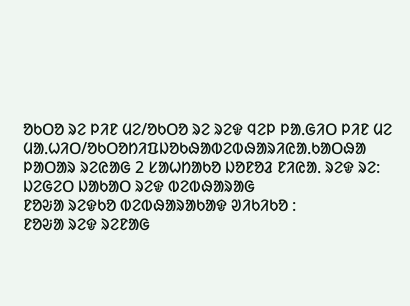ᱚᱠᱛᱚ ᱨᱮ ᱞᱤᱱ ᱢᱮ/ᱚᱠᱛᱚ ᱨᱮ ᱨᱮᱫ ᱧᱮᱞ ᱞᱟᱹᱜᱤᱛ ᱞᱤᱱ ᱢᱮ
ᱢᱟᱹᱦᱤᱛ/ᱚᱠᱛᱚᱴᱤᱯᱡᱚᱠᱷᱟᱵᱮᱵᱷᱟᱨᱤᱭᱟᱹᱠᱟᱛᱷᱟ
ᱞᱟᱛᱟᱨ ᱨᱮᱭᱟᱜ 2 ᱥᱟᱦᱴᱟᱠᱚ ᱡᱚᱱᱚᱲ ᱱᱤᱭᱟᱹ ᱨᱮᱫ ᱨᱮ:
ᱡᱮᱜᱮᱛ ᱡᱟᱠᱟᱛ ᱨᱮᱫ ᱵᱮᱵᱷᱟᱨᱟᱜ
ᱱᱚᱶᱟ ᱨᱮᱫᱠᱚ ᱵᱮᱵᱷᱟᱨᱟᱠᱟᱫ ᱣᱤᱠᱤᱠᱚ :
ᱱᱚᱶᱟ ᱨᱮᱫ ᱨᱮᱱᱟᱜ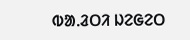ᱵᱟᱹᱲᱛᱤ ᱡᱮᱜᱮᱛ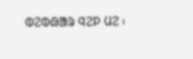ᱵᱮᱵᱷᱟᱨ ᱧᱮᱞ ᱢᱮ ᱾